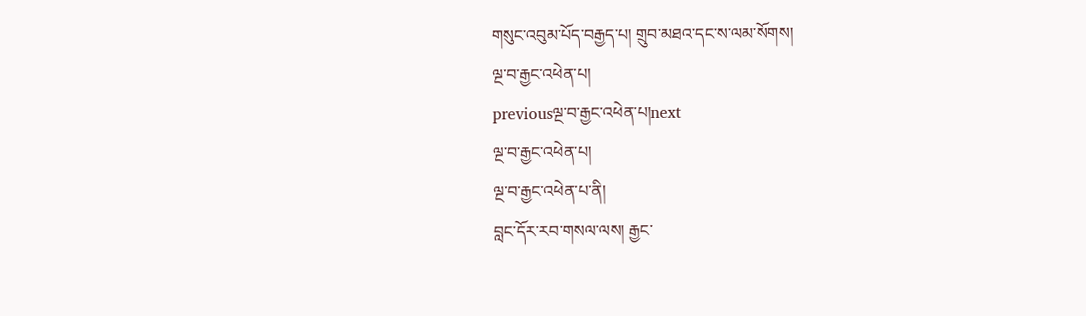གསུང་འབུམ་པོད་བརྒྱད་པ། གྲུབ་མཐའ་དང་ས་ལམ་སོགས།
ལྔ་བ་རྒྱང་འཕེན་པ།
previousལྔ་བ་རྒྱང་འཕེན་པ།next
ལྔ་བ་རྒྱང་འཕེན་པ།
ལྔ་བ་རྒྱང་འཕེན་པ་ནི།
བླང་དོར་རབ་གསལ་ལས། རྒྱང་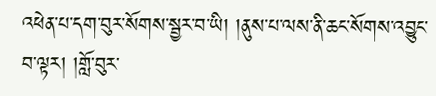འཕེན་པ་དག་བུར་སོགས་སྦྱར་བ་ཡི། །ནུས་པ་ལས་ནི་ཆང་སོགས་འབྱུང་བ་ལྟར། །གློ་བུར་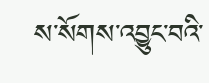ས་སོགས་འབྱུང་བའི་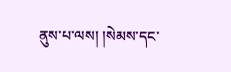ནུས་པ་ལས། །སེམས་དང་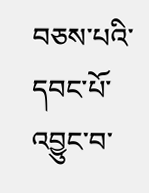བཅས་པའི་དབང་པོ་འབྱུང་བ་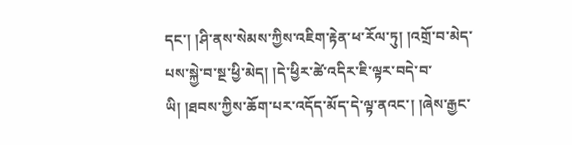དང་། །ཤི་ནས་སེམས་ཀྱིས་འཇིག་རྟེན་ཕ་རོལ་ཏུ། །འགྲོ་བ་མེད་པས་སྐྱེ་བ་སྔ་ཕྱི་མེད། །དེ་ཕྱིར་ཚེ་འདིར་ཇི་ལྟར་བདེ་བ་ཡི། །ཐབས་ཀྱིས་ཆོག་པར་འདོད་མོད་དེ་ལྟ་ནའང་། །ཞེས་རྒྱང་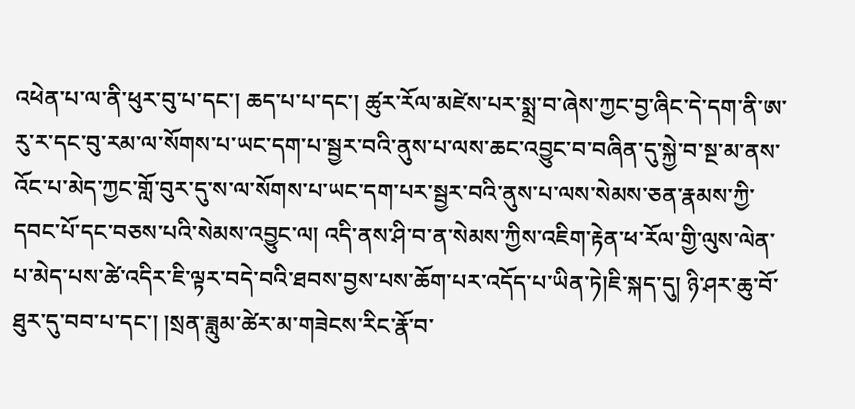འཕེན་པ་ལ་ནི་ཕུར་བུ་པ་དང་། ཆད་པ་པ་དང་། ཚུར་རོལ་མཛེས་པར་སྨྲ་བ་ཞེས་ཀྱང་བྱ་ཞིང་དེ་དག་ནི་ཨ་རུ་ར་དང་བུ་རམ་ལ་སོགས་པ་ཡང་དག་པ་སྦྱར་བའི་ནུས་པ་ལས་ཆང་འབྱུང་བ་བཞིན་དུ་སྐྱེ་བ་སྔ་མ་ནས་འོང་པ་མེད་ཀྱང་གློ་བུར་དུ་ས་ལ་སོགས་པ་ཡང་དག་པར་སྦྱར་བའི་ནུས་པ་ལས་སེམས་ཅན་རྣམས་ཀྱི་དབང་པོ་དང་བཅས་པའི་སེམས་འབྱུང་ལ། འདི་ནས་ཤི་བ་ན་སེམས་ཀྱིས་འཇིག་རྟེན་ཕ་རོལ་གྱི་ལུས་ལེན་པ་མེད་པས་ཚེ་འདིར་ཇི་ལྟར་བདེ་བའི་ཐབས་བྱས་པས་ཆོག་པར་འདོད་པ་ཡིན་ཏེ།ཇི་སྐད་དུ། ཉི་ཤར་ཆུ་བོ་ཐུར་དུ་བབ་པ་དང་། །སྲན་ཟླུམ་ཚེར་མ་གཟེངས་རིང་རྣོ་བ་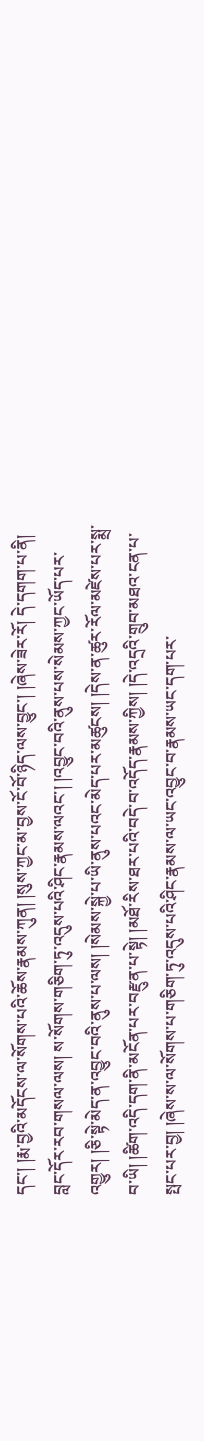དང་། །རྨ་བྱའི་མདོངས་ལ་སོགས་པའི་ཆོས་རྣམས་ཀུན། །སུས་ཀྱང་མ་བྱས་ངོ་བོ་ཉིད་ལས་བྱུང་། །ཞེས་ཟེར་རོ། དེ་དགག་པ་ནི། བླང་དོར་རབ་གསལ་ལས། ས་སོགས་གཅིག་ཏུ་འདུས་པའི་ཤིང་རྣམས་ལའང་། །འབྱུང་བའི་ནུས་པས་སེམས་ཀྱང་ཡོད་པར་འགྱུར། །ཅི་སྟེ་མེད་ན་འབྱུང་བའི་ནུས་པ་ལས། །སེམས་སྐྱེ་པ་ཡི་ནུས་པའང་མེད་པར་མཚུངས། །དེས་ན་ཚུར་རོལ་མཛེས་པར་སྨྲ་བ་ཡི། །ཚིག་འདི་དག་ནི་མངོན་པར་བརྫུན་པ་སྟེ། །མཐོ་རིས་ཐར་པའི་བདེ་བ་འདོད་རྣམས་ཀྱིས། །དེ་འདྲའི་གྲུབ་མཐའ་ངན་པ་སྤང་པར་བྱ། །ཞེས་ས་ལ་སོགས་པ་གཅིག་ཏུ་འདུས་པའི་ཤིང་རྣམས་ལ་ཡང་འབྱུང་བ་རྣམས་ཡང་དག་པར་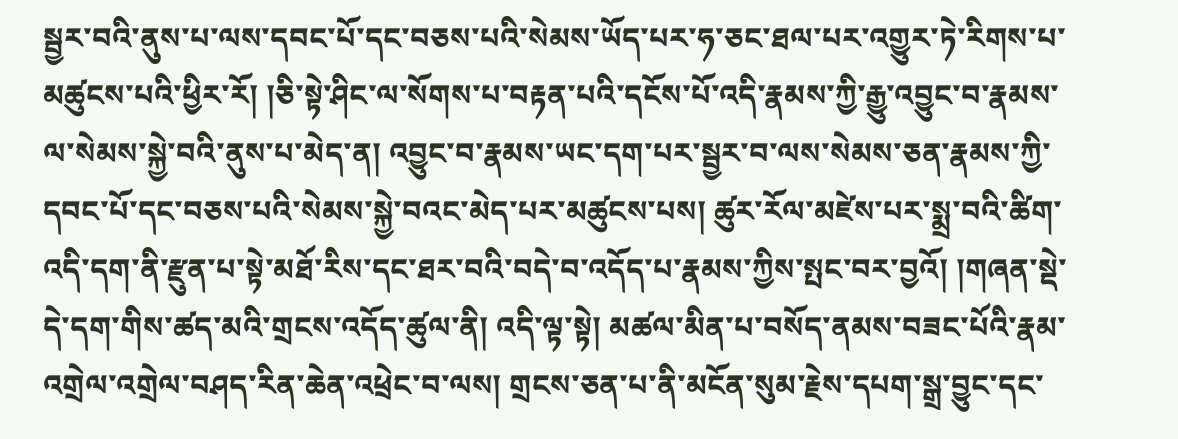སྦྱར་བའི་ནུས་པ་ལས་དབང་པོ་དང་བཅས་པའི་སེམས་ཡོད་པར་ཧ་ཅང་ཐལ་པར་འགྱུར་ཏེ་རིགས་པ་མཚུངས་པའི་ཕྱིར་རོ། །ཅི་སྟེ་ཤིང་ལ་སོགས་པ་བརྟན་པའི་དངོས་པོ་འདི་རྣམས་ཀྱི་རྒྱུ་འབྱུང་བ་རྣམས་ལ་སེམས་སྐྱེ་བའི་ནུས་པ་མེད་ན། འབྱུང་བ་རྣམས་ཡང་དག་པར་སྦྱར་བ་ལས་སེམས་ཅན་རྣམས་ཀྱི་དབང་པོ་དང་བཅས་པའི་སེམས་སྐྱེ་བའང་མེད་པར་མཚུངས་པས། ཚུར་རོལ་མཛེས་པར་སྨྲ་བའི་ཚིག་འདི་དག་ནི་རྫུན་པ་སྟེ་མཐོ་རིས་དང་ཐར་བའི་བདེ་བ་འདོད་པ་རྣམས་ཀྱིས་སྤང་བར་བྱའོ། །གཞན་སྡེ་དེ་དག་གིས་ཚད་མའི་གྲངས་འདོད་ཚུལ་ནི། འདི་ལྟ་སྟེ། མཚལ་མིན་པ་བསོད་ནམས་བཟང་པོའི་རྣམ་འགྲེལ་འགྲེལ་བཤད་རིན་ཆེན་འཕྲེང་བ་ལས། གྲངས་ཅན་པ་ནི་མངོན་སུམ་རྗེས་དཔག་སྒྲ་བྱུང་དང་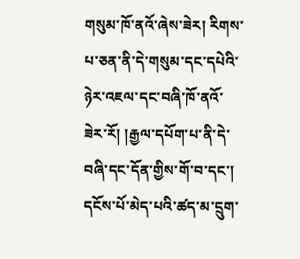གསུམ་ཁོ་ནའོ་ཞེས་ཟེར། རིགས་པ་ཅན་ནི་དེ་གསུམ་དང་དཔེའི་ཉེར་འཇལ་དང་བཞི་ཁོ་ནའོ་ཟེར་རོ། །རྒྱལ་དཔོག་པ་ནི་དེ་བཞི་དང་དོན་གྱིས་གོ་བ་དང་། དངོས་པོ་མེད་པའི་ཚད་མ་དྲུག་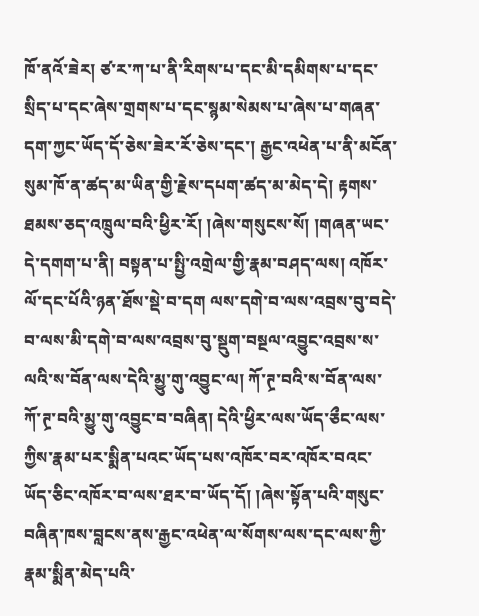ཁོ་ནའོ་ཟེར། ཙ་ར་ཀ་པ་ནི་རིགས་པ་དང་མི་དམིགས་པ་དང་སྲིད་པ་དང་ཞེས་གྲགས་པ་དང་སྙམ་སེམས་པ་ཞེས་པ་གཞན་དག་ཀྱང་ཡོད་དོ་ཅེས་ཟེར་རོ་ཅེས་དང་། རྒྱང་འཕེན་པ་ནི་མངོན་སུམ་ཁོ་ན་ཚད་མ་ཡིན་གྱི་རྗེས་དཔག་ཚད་མ་མེད་དེ། རྟགས་ཐམས་ཅད་འཁྲུལ་བའི་ཕྱིར་རོ། །ཞེས་གསུངས་སོ། །གཞན་ཡང་དེ་དགག་པ་ནི། བསྟན་པ་སྤྱི་འགྲེལ་གྱི་རྣམ་བཤད་ལས། འཁོར་ལོ་དང་པོའི་ཉན་ཐོས་སྡེ་བ་དག ལས་དགེ་བ་ལས་འབྲས་བུ་བདེ་བ་ལས་མི་དགེ་བ་ལས་འབྲས་བུ་སྡུག་བསྔལ་འབྱུང་འབྲས་ས་ལའི་ས་བོན་ལས་དེའི་མྱུ་གུ་འབྱུང་ལ། ཀོ་ཊྲ་བའི་ས་བོན་ལས་ཀོ་ཊྲ་བའི་མྱུ་གུ་འབྱུང་བ་བཞིན། དེའི་ཕྱིར་ལས་ཡོད་ཅྀང་ལས་ཀྱིས་རྣམ་པར་སྨིན་པའང་ཡོད་པས་འཁོར་བར་འཁོར་བའང་ཡོད་ཅིང་འཁོར་བ་ལས་ཐར་བ་ཡོད་དོ། །ཞེས་སྟོན་པའི་གསུང་བཞིན་ཁས་བླངས་ནས་རྒྱང་འཕེན་ལ་སོགས་ལས་དང་ལས་ཀྱི་རྣམ་སྨིན་མེད་པའི་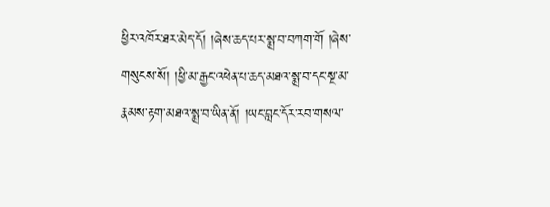ཕྱིར་འཁོར་ཐར་མེད་དོ། །ཞེས་ཆད་པར་སྨྲ་བ་བཀག་གོ །ཞེས་གསུངས་སོ། །ཕྱི་མ་རྒྱང་འཕེན་པ་ཆད་མཐའ་སྨྲ་བ་དང་སྔ་མ་རྣམས་རྟག་མཐའ་སྨྲ་བ་ཡིན་ནོ། །ཡང་བླང་དོར་རབ་གསལ་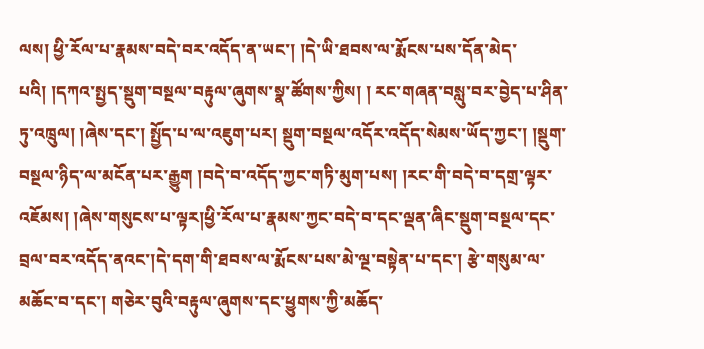ལས། ཕྱི་རོལ་པ་རྣམས་བདེ་བར་འདོད་ན་ཡང་། །དེ་ཡི་ཐབས་ལ་རྨོངས་པས་དོན་མེད་པའི། །དཀའ་སྤྱད་སྡུག་བསྔལ་བརྟུལ་ཞུགས་སྣ་ཚོགས་ཀྱིས། ། རང་གཞན་བསླུ་བར་བྱེད་པ་ཤིན་ཏུ་འཁྲུལ། །ཞེས་དང་། སྤྱོད་པ་ལ་འཇུག་པར། སྡུག་བསྔལ་འདོར་འདོད་སེམས་ཡོད་ཀྱང་། །སྡུག་བསྔལ་ཉིད་ལ་མངོན་པར་རྒྱུག །བདེ་བ་འདོད་ཀྱང་གཏི་མུག་པས། །རང་གི་བདེ་བ་དགྲ་ལྟར་འཇོམས། །ཞེས་གསུངས་པ་ལྟར།ཕྱི་རོལ་པ་རྣམས་ཀྱང་བདེ་བ་དང་ལྡན་ཞིང་སྡུག་བསྔལ་དང་བྲལ་བར་འདོད་ནའང་།དེ་དག་གི་ཐབས་ལ་རྨོངས་པས་མེ་ལྔ་བསྟེན་པ་དང་། རྩེ་གསུམ་ལ་མཆོང་བ་དང་། གཅེར་བུའི་བརྟུལ་ཞུགས་དང་ཕྱུགས་ཀྱི་མཆོད་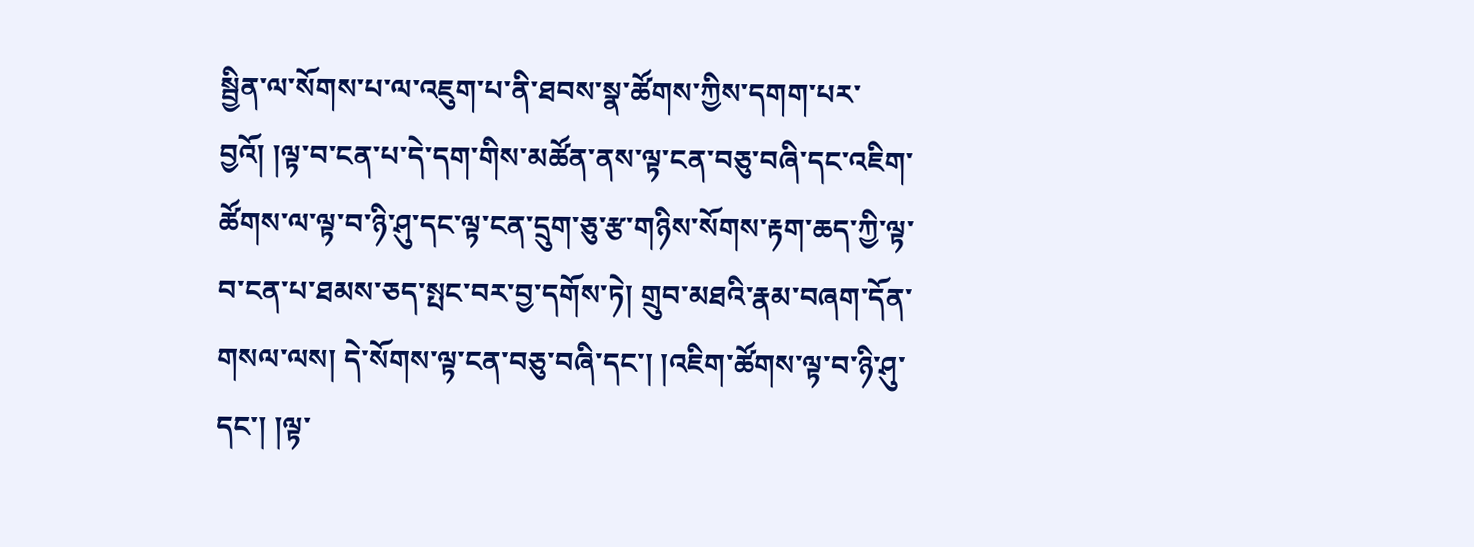སྦྱིན་ལ་སོགས་པ་ལ་འཇུག་པ་ནི་ཐབས་སྣ་ཚོགས་ཀྱིས་དགག་པར་བྱའོ། །ལྟ་བ་ངན་པ་དེ་དག་གིས་མཚོན་ནས་ལྟ་ངན་བཅུ་བཞི་དང་འཇིག་ཚོགས་ལ་ལྟ་བ་ཉི་ཤུ་དང་ལྟ་ངན་དྲུག་ཅུ་རྩ་གཉིས་སོགས་རྟག་ཆད་ཀྱི་ལྟ་བ་ངན་པ་ཐམས་ཅད་སྤང་བར་བྱ་དགོས་ཏེ། གྲུབ་མཐའི་རྣམ་བཞག་དོན་གསལ་ལས། དེ་སོགས་ལྟ་ངན་བཅུ་བཞི་དང་། །འཇིག་ཚོགས་ལྟ་བ་ཉི་ཤུ་དང་། །ལྟ་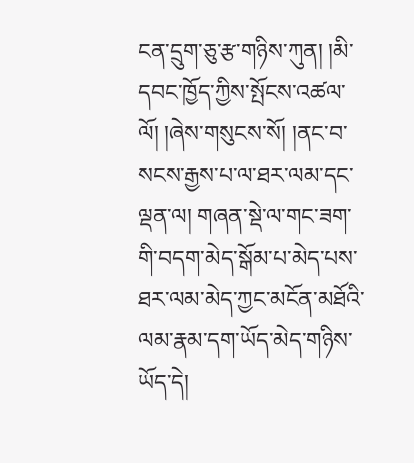ངན་དྲུག་ཅུ་རྩ་གཉིས་ཀུན། །མི་དབང་ཁྱོད་ཀྱིས་སྤོངས་འཚལ་ལོ། །ཞེས་གསུངས་སོ། །ནང་བ་སངས་རྒྱས་པ་ལ་ཐར་ལམ་དང་ལྡན་ལ། གཞན་སྡེ་ལ་གང་ཟག་གི་བདག་མེད་སྒོམ་པ་མེད་པས་ཐར་ལམ་མེད་ཀྱང་མངོན་མཐོའི་ལམ་རྣམ་དག་ཡོད་མེད་གཉིས་ཡོད་དེ།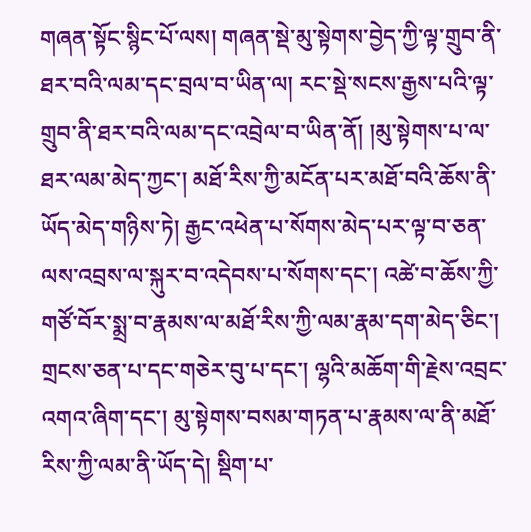གཞན་སྟོང་སྙིང་པོ་ལས། གཞན་སྡེ་མུ་སྟེགས་བྱེད་ཀྱི་ལྟ་གྲུབ་ནི་ཐར་བའི་ལམ་དང་བྲལ་བ་ཡིན་ལ། རང་སྡེ་སངས་རྒྱས་པའི་ལྟ་གྲུབ་ནི་ཐར་བའི་ལམ་དང་འབྲེལ་བ་ཡིན་ནོ། །མུ་སྟེགས་པ་ལ་ཐར་ལམ་མེད་ཀྱང་། མཐོ་རིས་ཀྱི་མངོན་པར་མཐོ་བའི་ཆོས་ནི་ཡོད་མེད་གཉིས་ཏེ། རྒྱང་འཕེན་པ་སོགས་མེད་པར་ལྟ་བ་ཅན་ལས་འབྲས་ལ་སྐུར་བ་འདེབས་པ་སོགས་དང་། འཚེ་བ་ཆོས་ཀྱི་གཙོ་བོར་སྨྲ་བ་རྣམས་ལ་མཐོ་རིས་ཀྱི་ལམ་རྣམ་དག་མེད་ཅིང་། གྲངས་ཅན་པ་དང་གཅེར་བུ་པ་དང་། ལྷའི་མཆོག་གི་རྗེས་འབྲང་འགའ་ཞིག་དང་། མུ་སྟེགས་བསམ་གཏན་པ་རྣམས་ལ་ནི་མཐོ་རིས་ཀྱི་ལམ་ནི་ཡོད་དེ། སྡིག་པ་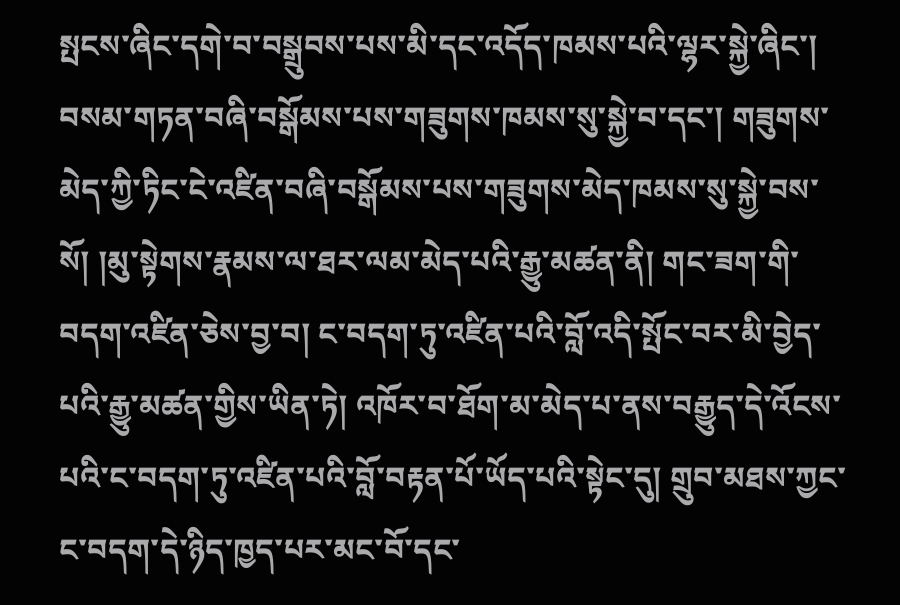སྤངས་ཞིང་དགེ་བ་བསྒྲུབས་པས་མི་དང་འདོད་ཁམས་པའི་ལྷར་སྐྱེ་ཞིང་། བསམ་གཏན་བཞི་བསྒོམས་པས་གཟུགས་ཁམས་སུ་སྐྱེ་བ་དང་། གཟུགས་མེད་ཀྱི་ཏིང་ངེ་འཛིན་བཞི་བསྒོམས་པས་གཟུགས་མེད་ཁམས་སུ་སྐྱེ་བས་སོ། །མུ་སྟེགས་རྣམས་ལ་ཐར་ལམ་མེད་པའི་རྒྱུ་མཚན་ནི། གང་ཟག་གི་བདག་འཛིན་ཅེས་བྱ་བ། ང་བདག་ཏུ་འཛིན་པའི་བློ་འདི་སྤོང་བར་མི་བྱེད་པའི་རྒྱུ་མཚན་གྱིས་ཡིན་ཏེ། འཁོར་བ་ཐོག་མ་མེད་པ་ནས་བརྒྱུད་དེ་འོངས་པའི་ང་བདག་ཏུ་འཛིན་པའི་བློ་བརྟན་པོ་ཡོད་པའི་སྟེང་དུ། གྲུབ་མཐས་ཀྱང་ང་བདག་དེ་ཉིད་ཁྱད་པར་མང་བོ་དང་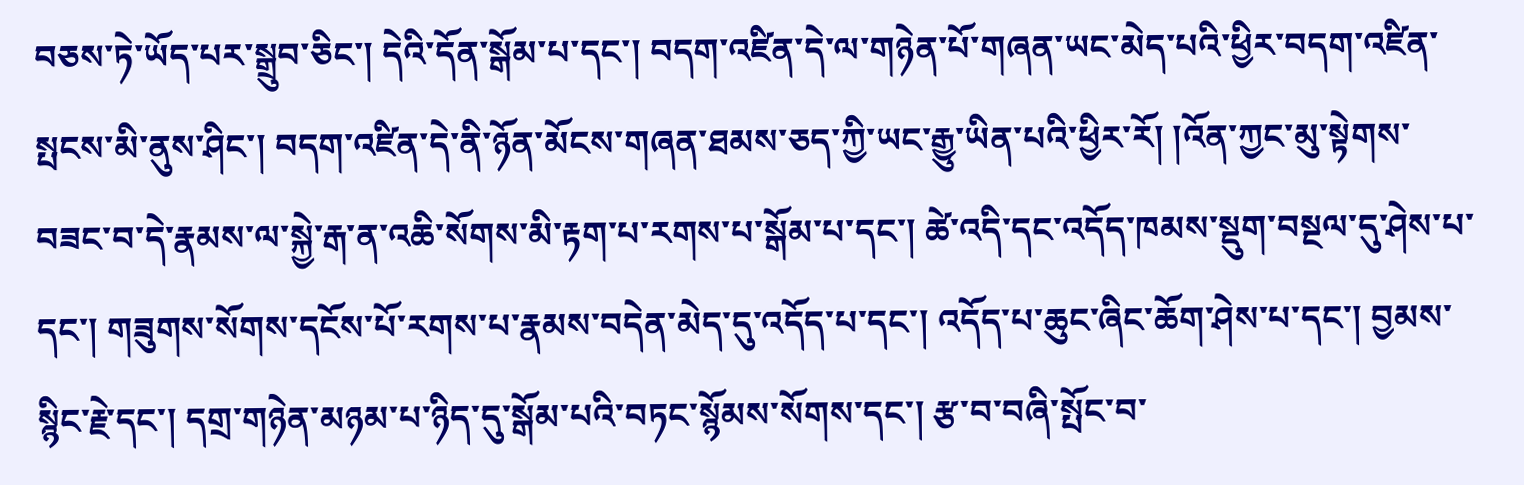བཅས་ཏེ་ཡོད་པར་སྒྲུབ་ཅིང་། དེའི་དོན་སྒོམ་པ་དང་། བདག་འཛིན་དེ་ལ་གཉེན་པོ་གཞན་ཡང་མེད་པའི་ཕྱིར་བདག་འཛིན་སྤངས་མི་ནུས་ཤིང་། བདག་འཛིན་དེ་ནི་ཉོན་མོངས་གཞན་ཐམས་ཅད་ཀྱི་ཡང་རྒྱུ་ཡིན་པའི་ཕྱིར་རོ། །འོན་ཀྱང་མུ་སྟེགས་བཟང་བ་དེ་རྣམས་ལ་སྐྱེ་རྒ་ན་འཆི་སོགས་མི་རྟག་པ་རགས་པ་སྒོམ་པ་དང་། ཚེ་འདི་དང་འདོད་ཁམས་སྡུག་བསྔལ་དུ་ཤེས་པ་དང་། གཟུགས་སོགས་དངོས་པོ་རགས་པ་རྣམས་བདེན་མེད་དུ་འདོད་པ་དང་། འདོད་པ་ཆུང་ཞིང་ཆོག་ཤེས་པ་དང་། བྱམས་སྙིང་རྗེ་དང་། དགྲ་གཉེན་མཉམ་པ་ཉིད་དུ་སྒོམ་པའི་བཏང་སྙོམས་སོགས་དང་། རྩ་བ་བཞི་སྤོང་བ་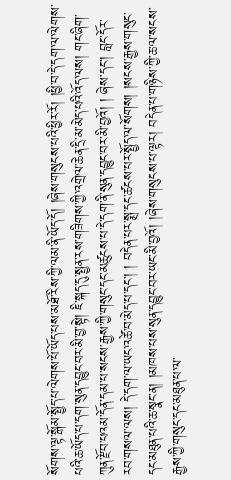སོགས་ལྟ་སྒོམ་སྤྱོད་པ་ལེགས་པོ་ཡོད་པས་མཐོ་རིས་ཀྱི་ལམ་ནི་ཡོད་དོ། །ཞེས་གསུངས་པའི་ཕྱིར་རོ། །ཕྱི་བ་དེ་དག་ལ་ལེགས་པའི་ཆ་ཡོད་པ་དག་སུན་དབྱུང་བར་མི་བྱ་སྟེ། ཇི་སྐད་དུ་སྤྱན་རས་གཟིགས་ཀྱི་འགྲེལ་ཆེན་དྲི་མ་མེད་པའི་འོད་ལས། གང་ཞིག་ཀུན་རྫོབ་པའམ་དོན་དམ་པ་སངས་རྒྱས་ཀྱི་གསུང་དང་མཚུངས་པ་དེ་དག་ནི་སུན་དབྱུང་བར་མི་བྱའོ། ། ཞེས་དང་། བླང་དོར་རབ་གསལ་ལས། དེ་དག་ལ་ཡང་འཚེ་བ་མེད་པ་དང་། ། བདེན་པར་སྨྲ་དང་ཚངས་པར་སྤྱོད་ལ་སོགས། །སངས་རྒྱས་གསུང་དང་མཐུན་པའི་ཆ་སྣང་ན། །མཁས་པས་སུན་དབྱུང་བར་ཡང་མི་བྱའོ། །ཞེས་གསུངས་པ་ལྟར། བདེན་པ་གཉིས་ཀྱི་ཆ་ལ་སངས་རྒྱས་ཀྱི་གསུང་དང་མཐུན་པ་ལ་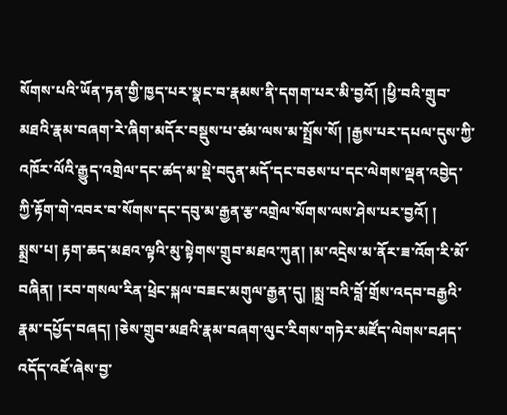སོགས་པའི་ཡོན་ཏན་གྱི་ཁྱད་པར་སྣང་བ་རྣམས་ནི་དགག་པར་མི་བྱའོ། །ཕྱི་བའི་གྲུབ་མཐའི་རྣམ་བཞག་རེ་ཞིག་མདོར་བསྡུས་པ་ཙམ་ལས་མ་སྤྲོས་སོ། །རྒྱས་པར་དཔལ་དུས་ཀྱི་འཁོར་ལོའི་རྒྱུད་འགྲེལ་དང་ཚད་མ་སྡེ་བདུན་མདོ་དང་བཅས་པ་དང་ལེགས་ལྡན་འབྱེད་ཀྱི་རྟོག་གེ་འབར་བ་སོགས་དང་དབུ་མ་རྒྱན་རྩ་འགྲེལ་སོགས་ལས་ཤེས་པར་བྱའོ། །
སྨྲས་པ། རྟག་ཆད་མཐའ་ལྟའི་མུ་སྟེགས་གྲུབ་མཐའ་ཀུན། །མ་འདྲེས་མ་ནོར་ཟ་འོག་རི་མོ་བཞིན། །རབ་གསལ་རིན་ཕྲེང་སྐལ་བཟང་མགུལ་རྒྱན་དུ། །སྨྲ་བའི་བློ་གྲོས་འདབ་བརྒྱའི་རྣམ་དཔྱོད་བཞད། །ཅེས་གྲུབ་མཐའི་རྣམ་བཞག་ལུང་རིགས་གཏེར་མཛོད་ལེགས་བཤད་འདོད་འཇོ་ཞེས་བྱ་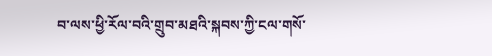བ་ལས་ཕྱི་རོལ་བའི་གྲུབ་མཐའི་སྐབས་ཀྱི་ངལ་གསོ་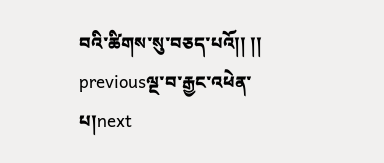བའི་ཚིགས་སུ་བཅད་པའོ།། །།
previousལྔ་བ་རྒྱང་འཕེན་པ།next